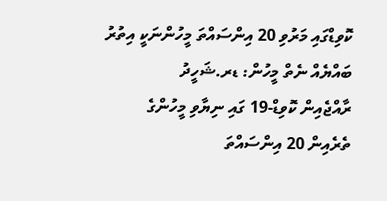ކޮވިޑްގައި މަރުވި 20 އިންސައްތަ މީހުންނަކީ އިތުރު ބައްޔެއް ނެތް މީހުން: ޑރ.ޝަހީދު
ރާއްޖެއިން ކޮވިޑް-19 ގައި ނިޔާވި މީހުންގެ ތެރެއިން 20 އިންސައްތަ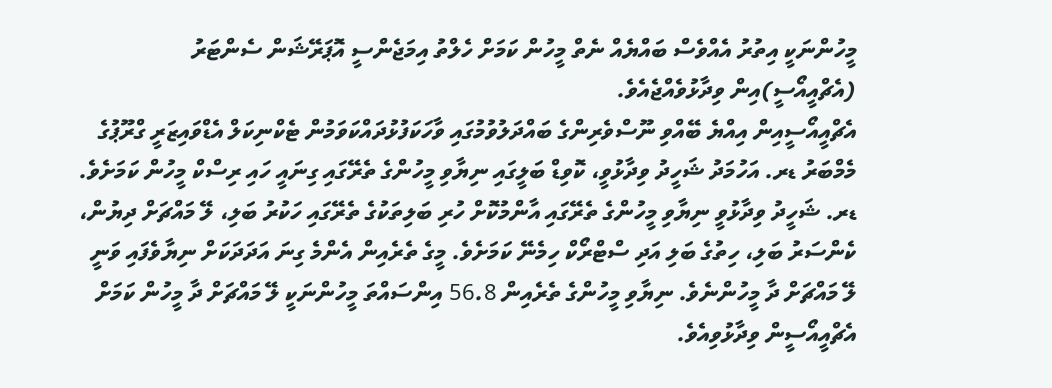މީހުންނަކީ އިތުރު އެއްވެސް ބައްޔެއް ނެތް މީހުން ކަމަށް ހެލްތު އިމަޖެންސީ އޮޕަރޭޝަން ސެންޓަރު (އެޗްއީއޯސީ)އިން ވިދާޅުވެއްޖެއެވެ.
އެޗްއީއޯސީއިން އިއްޔެ ބޭއްވި ނޫސްވެރިންގެ ބައްދަލުވުމުގައި ވާހަކަފުޅުދައްކަވަމުން ޓެކްނިކަލް އެޑްވައިޒަރީ ގްރޫޕުގެ މެމްބަރު ޑރ. އަހުމަދު ޝަހީދު ވިދާޅުވީ، ކޮވިޑް ބަލީގައި ނިޔާވި މީހުންގެ ތެރޭގައި ގިނައީ ހައި ރިސްކް މީހުން ކަމަށެވެ.
ޑރ. ޝަހީދު ވިދާޅުވީ ނިޔާވި މީހުންގެ ތެރޭގައި އާންމުކޮށް ހުރި ބަލިތަކުގެ ތެރޭގައި ހަކުރު ބަލި، ލޭ މައްޗަށް ދިޔުން، ކެންސަރު ބަލި، ހިތުގެ ބަލި އަދި ސްޓްރޯކް ހިމެނޭ ކަމަށެވެ. މީގެ ތެރެއިން އެންމެ ގިނަ އަދަދަކަށް ނިޔާވެފައި ވަނީ ލޭ މައްޗަށް ދާ މީހުންނެވެ. ނިޔާވި މީހުންގެ ތެރެއިން 56.8 އިންސައްތަ މީހުންނަކީ ލޭ މައްޗަށް ދާ މީހުން ކަމަށް އެޗްއީއޯސީން ވިދާޅުވިއެވެ.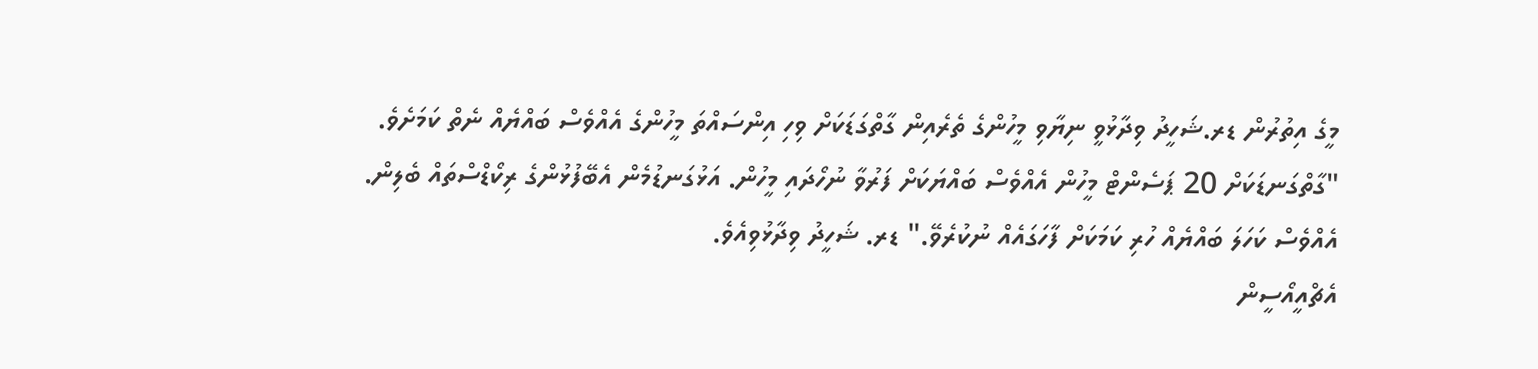މީގެ އިތުރުން ޑރ.ޝަހީދު ވިދާޅުވީ ނިޔާވި މީހުންގެ ތެރެއިން ގާތްގަޑަކަށް ވިހި އިންސައްތަ މީހުންގެ އެއްވެސް ބައްޔެއް ނެތް ކަމަށެވެ.
"ގާތްގަނޑަކަށް 20 ޕަސެންޓް މީހުން އެއްވެސް ބައްޔަކަށް ފަރުވާ ނުހޯދައި މީހުން. އަޅުގަނޑުމެން އެބޭފުޅުންގެ ރިކޯޑްސްތައް ބެލިން. އެއްވެސް ކަހަލަ ބައްޔެއް ހުރި ކަމަކަށް ފާހަގައެއް ނުކުރެވޭ." ޑރ. ޝަހީދު ވިދާޅުވިއެވެ.
އެޗްއީއޯސީން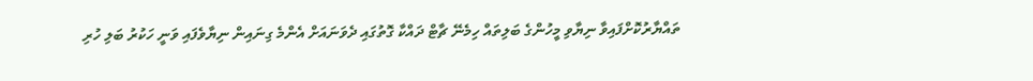ތައްޔާރުކޮށްފައިވާ ނިޔާވި މީހުންގެ ބަލިތައް ހިމެނޭ ޗާޓް ދައްކާ ގޮތުގައި ދެވަނައަށް އެންމެ ގިނައިން ނިޔާވެފައި ވަނީ ހަކުރު ބަލި ހުރި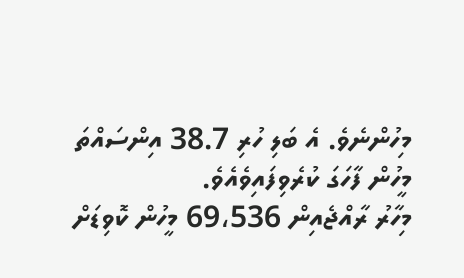މިހުންނެވެ. އެ ބަލި ހުރި 38.7 އިންސައްތަ މީހުން ފާހަގަ ކުރެވިފައިވެއެވެ.
މިހާރު ރާއްޖެއިން 69،536 މީހުން ކޮވިޑަށް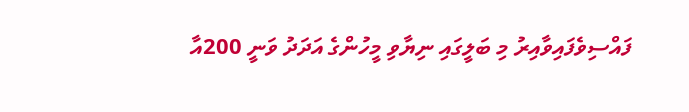ފައްސިވެފައިވާއިރު މި ބަލީގައި ނިޔާވި މީހުންގެ އަދަދު ވަނީ 200އާ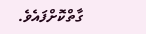ގާތްކޮށްފައެވެ.